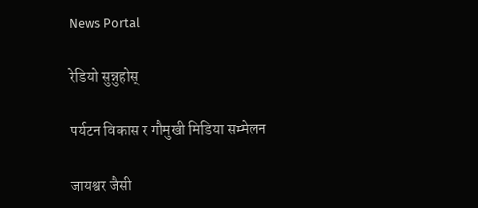News Portal

रेडियो सुन्नुहोस्

पर्यटन विकास र गौमुखी मिडिया सम्मेलन

जायश्वर जैसी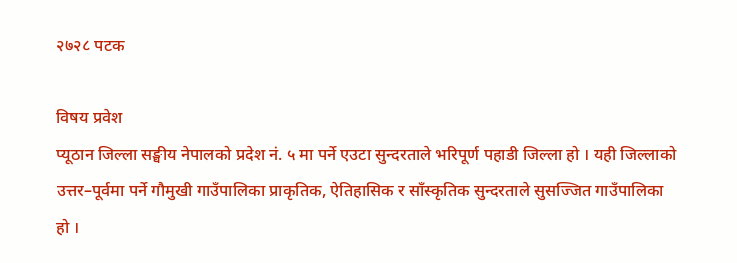२७२८ पटक

विषय प्रवेश
प्यूठान जिल्ला सङ्घीय नेपालको प्रदेश नं. ५ मा पर्ने एउटा सुन्दरताले भरिपूर्ण पहाडी जिल्ला हो । यही जिल्लाको उत्तर–पूर्वमा पर्ने गौमुखी गाउँपालिका प्राकृतिक, ऐतिहासिक र साँस्कृतिक सुन्दरताले सुसज्जित गाउँपालिका हो ।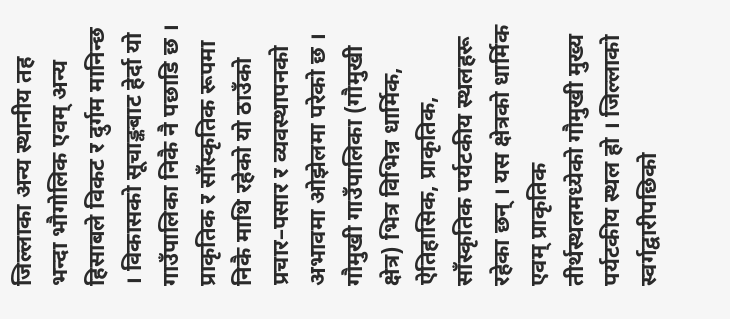जिल्लाका अन्य स्थानीय तह भन्दा भौगोलिक एवम् अन्य हिसाबले विकट र दुर्गम मानिन्छ । विकासको सूचाङ्कबाट हेर्दा यो गाउँपालिका निकै नै पछाडि छ । प्राकृतिक र साँस्कृतिक रूपमा निकै माथि रहेको यो ठाउँको प्रचार–पसार र व्यवस्थापनको अभावमा ओझेलमा परेको छ । गौमुखी गाउँपालिका (गौमुखी क्षेत्र) भित्र विभिन्न धार्मिक, ऐतिहासिक, प्राकृतिक, साँस्कृतिक पर्यटकीय स्थलहरू रहेका छन् । यस क्षेत्रको धार्मिक एवम् प्राकृतिक तीर्थस्थलमध्येको गौमुखी मुख्य पर्यटकीय स्थल हो । जिल्लाको स्वर्गद्वारीपछिको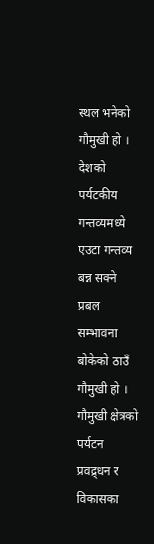स्थल भनेको गौमुखी हो । देशको पर्यटकीय गन्तव्यमध्ये एउटा गन्तव्य बन्न सक्ने प्रबल सम्भावना बोकेको ठाउँ गौमुखी हो । गौमुखी क्षेत्रको पर्यटन प्रवद्र्धन र विकासका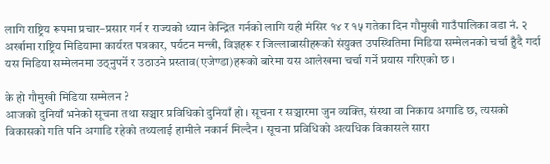लागि राष्ट्रिय रूपमा प्रचार–प्रसार गर्न र राज्यको ध्यान केन्द्रित गर्नको लागि यही मंसिर १४ र १५ गतेका दिन गौमुखी गाउँपालिका वडा नं. २ अर्खामा राष्ट्रिय मिडियामा कार्यरत पत्रकार, पर्यटन मन्त्री, विज्ञहरू र जिल्लाबासीहरूको संयुक्त उपस्थितिमा मिडिया सम्मेलनको चर्चा हुँदै गर्दा यस मिडिया सम्मेलनमा उठ्नुपर्ने र उठाउने प्रस्ताव(एजेण्डा)हरूको बारेमा यस आलेखमा चर्चा गर्ने प्रयास गरिएको छ ।

के हो गौमुखी मिडिया सम्मेलन ?
आजको दुनियाँ भनेको सूचना तथा सञ्चार प्रविधिको दुनियाँ हो । सूचना र सञ्चारमा जुन व्यक्ति, संस्था वा निकाय अगाडि छ, त्यसको विकासको गति पनि अगाडि रहेको तथ्यलाई हामीले नकार्न मिल्दैन । सूचना प्रविधिको अत्यधिक विकासले सारा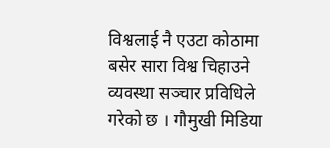विश्वलाई नै एउटा कोठामा बसेर सारा विश्व चिहाउने व्यवस्था सञ्चार प्रविधिले गरेको छ । गौमुखी मिडिया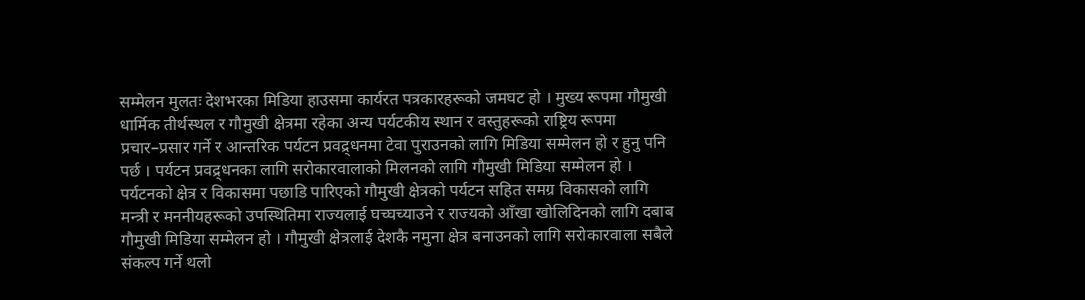सम्मेलन मुलतः देशभरका मिडिया हाउसमा कार्यरत पत्रकारहरूको जमघट हो । मुख्य रूपमा गौमुखी धार्मिक तीर्थस्थल र गौमुखी क्षेत्रमा रहेका अन्य पर्यटकीय स्थान र वस्तुहरूको राष्ट्रिय रूपमा प्रचार–प्रसार गर्ने र आन्तरिक पर्यटन प्रवद्र्धनमा टेवा पुराउनको लागि मिडिया सम्मेलन हो र हुनु पनि पर्छ । पर्यटन प्रवद्र्धनका लागि सरोकारवालाको मिलनको लागि गौमुखी मिडिया सम्मेलन हो । पर्यटनको क्षेत्र र विकासमा पछाडि पारिएको गौमुखी क्षेत्रको पर्यटन सहित समग्र विकासको लागि मन्त्री र मननीयहरूको उपस्थितिमा राज्यलाई घच्घच्याउने र राज्यको आँखा खोलिदिनको लागि दबाब गौमुखी मिडिया सम्मेलन हो । गौमुखी क्षेत्रलाई देशकै नमुना क्षेत्र बनाउनको लागि सरोकारवाला सबैले संकल्प गर्ने थलो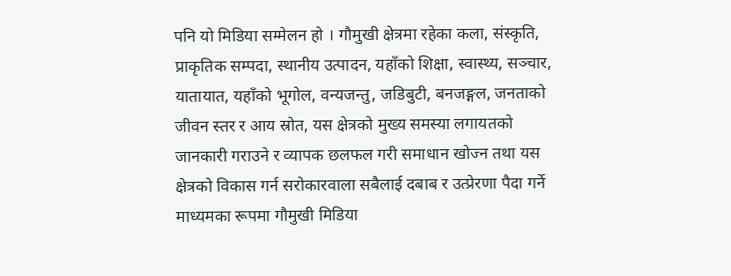पनि यो मिडिया सम्मेलन हो । गौमुखी क्षेत्रमा रहेका कला, संस्कृति, प्राकृतिक सम्पदा, स्थानीय उत्पादन, यहाँको शिक्षा, स्वास्थ्य, सञ्चार, यातायात, यहाँको भूगोल, वन्यजन्तु, जडिबुटी, बनजङ्गल, जनताको जीवन स्तर र आय स्रोत, यस क्षेत्रको मुख्य समस्या लगायतको जानकारी गराउने र व्यापक छलफल गरी समाधान खोज्न तथा यस क्षेत्रको विकास गर्न सरोकारवाला सबैलाई दबाब र उत्प्रेरणा पैदा गर्ने माध्यमका रूपमा गौमुखी मिडिया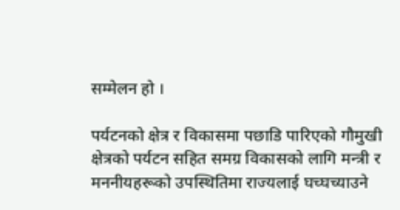सम्मेलन हो ।

पर्यटनको क्षेत्र र विकासमा पछाडि पारिएको गौमुखी क्षेत्रको पर्यटन सहित समग्र विकासको लागि मन्त्री र मननीयहरूको उपस्थितिमा राज्यलाई घच्घच्याउने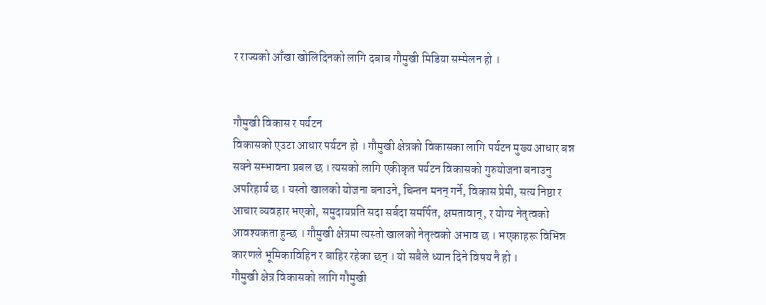र राज्यको आँखा खोलिदिनको लागि दबाब गौमुखी मिडिया सम्मेलन हो ।


गौमुखी विकास र पर्यटन
विकासको एउटा आधार पर्यटन हो । गौमुखी क्षेत्रको विकासका लागि पर्यटन मुख्य आधार बन्न सक्ने सम्भावना प्रबल छ । त्यसको लागि एकीकृत पर्यटन विकासको गुरुयोजना बनाउनु अपरिहार्य छ । यस्तो खालको योजना बनाउने, चिन्तन मनन् गर्ने, विकास प्रेमी, सत्य निष्ठा र आचार व्यवहार भएको, समुदायप्रति सदा सर्बदा समर्पित, क्षमतावान्, र योग्य नेतृत्वको आवश्यकता हुन्छ । गौमुखी क्षेत्रमा त्यस्तो खालको नेतृत्वको अभाव छ । भएकाहरू विभिन्न कारणले भूमिकाविहिन र बाहिर रहेका छन् । यो सबैले ध्यान दिने विषय नै हो ।
गौमुखी क्षेत्र विकासको लागि गौमुखी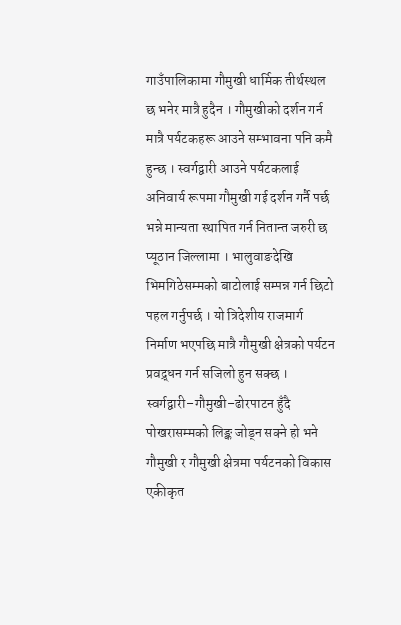गाउँपालिकामा गौमुखी धार्मिक तीर्थस्थल छ भनेर मात्रै हुदैन । गौमुखीको दर्शन गर्न मात्रै पर्यटकहरू आउने सम्भावना पनि कमै हुन्छ । स्वर्गद्वारी आउने पर्यटकलाई अनिवार्य रूपमा गौमुखी गई दर्शन गर्नै पर्छ भन्ने मान्यता स्थापित गर्न नितान्त जरुरी छ प्यूठान जिल्लामा । भालुवाङदेखि भिमगिठेसम्मको बाटोलाई सम्पन्न गर्न छिटो पहल गर्नुपर्छ । यो त्रिदेशीय राजमार्ग निर्माण भएपछि मात्रै गौमुखी क्षेत्रको पर्यटन प्रवद्र्धन गर्न सजिलो हुन सक्छ । स्वर्गद्वारी–गौमुखी–ढोरपाटन हुँदै पोखरासम्मको लिङ्क जोड्न सक्ने हो भने गौमुखी र गौमुखी क्षेत्रमा पर्यटनको विकास एकीकृत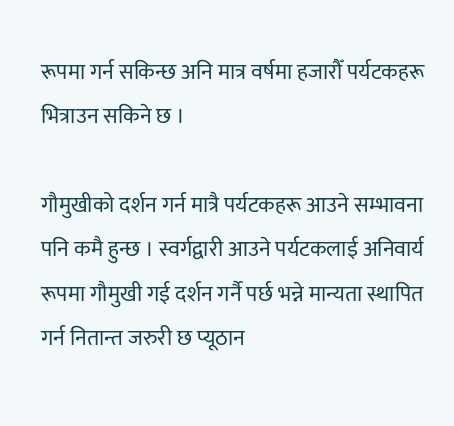रूपमा गर्न सकिन्छ अनि मात्र वर्षमा हजारौँ पर्यटकहरू भित्राउन सकिने छ ।

गौमुखीको दर्शन गर्न मात्रै पर्यटकहरू आउने सम्भावना पनि कमै हुन्छ । स्वर्गद्वारी आउने पर्यटकलाई अनिवार्य रूपमा गौमुखी गई दर्शन गर्नै पर्छ भन्ने मान्यता स्थापित गर्न नितान्त जरुरी छ प्यूठान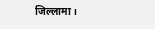जिल्लामा ।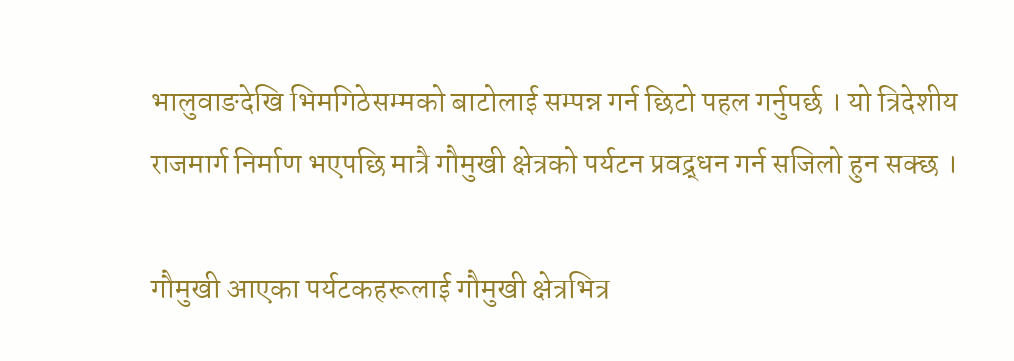भालुवाङदेखि भिमगिठेसम्मको बाटोलाई सम्पन्न गर्न छिटो पहल गर्नुपर्छ । यो त्रिदेशीय राजमार्ग निर्माण भएपछि मात्रै गौमुखी क्षेत्रको पर्यटन प्रवद्र्धन गर्न सजिलो हुन सक्छ ।

गौमुखी आएका पर्यटकहरूलाई गौमुखी क्षेत्रभित्र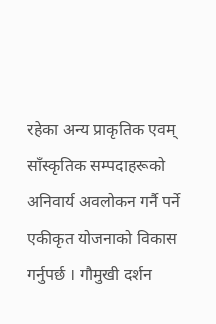रहेका अन्य प्राकृतिक एवम् साँस्कृतिक सम्पदाहरूको अनिवार्य अवलोकन गर्नै पर्ने एकीकृत योजनाको विकास गर्नुपर्छ । गौमुखी दर्शन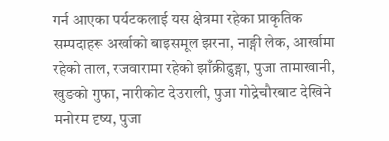गर्न आएका पर्यटकलाई यस क्षेत्रमा रहेका प्राकृतिक सम्पदाहरू अर्खाको बाइसमूल झरना, नाङ्गी लेक, आर्खामा रहेको ताल, रजवारामा रहेको झाँक्रीढुङ्गा, पुजा तामाखानी, खुङको गुफा, नारीकोट देउराली, पुजा गोद्रेचौरबाट देखिने मनोरम दृष्य, पुजा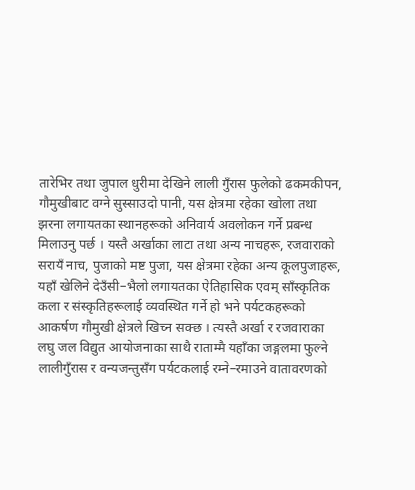तारेभिर तथा जुपाल धुरीमा देखिने लाली गुँरास फुलेको ढकमकीपन, गौमुखीबाट वग्ने सुस्साउदो पानी, यस क्षेत्रमा रहेका खोला तथा झरना लगायतका स्थानहरूको अनिवार्य अवलोकन गर्ने प्रबन्ध मिलाउनु पर्छ । यस्तै अर्खाका लाटा तथा अन्य नाचहरू, रजवाराको सरायँ नाच, पुजाको मष्ट पुजा, यस क्षेत्रमा रहेका अन्य कूलपुजाहरू, यहाँ खेलिने देउँसी–भैलो लगायतका ऐतिहासिक एवम् साँस्कृतिक कला र संस्कृतिहरूलाई व्यवस्थित गर्ने हो भने पर्यटकहरूको आकर्षण गौमुखी क्षेत्रले खिच्न सक्छ । त्यस्तै अर्खा र रजवाराका लघु जल विद्युत आयोजनाका साथै राताम्मै यहाँका जङ्गलमा फुल्ने लालीगुँरास र वन्यजन्तुसँग पर्यटकलाई रम्ने–रमाउने वातावरणको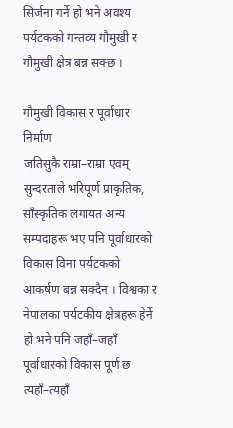सिर्जना गर्ने हो भने अवश्य पर्यटकको गन्तव्य गौमुखी र गौमुखी क्षेत्र बन्न सक्छ ।

गौमुखी विकास र पूर्वाधार निर्माण
जतिसुकै राम्रा–राम्रा एवम् सुन्दरताले भरिपूर्ण प्राकृतिक, साँस्कृतिक लगायत अन्य सम्पदाहरू भए पनि पूर्वाधारको विकास विना पर्यटकको आकर्षण बन्न सक्दैन । विश्वका र नेपालका पर्यटकीय क्षेत्रहरू हेर्ने हो भने पनि जहाँ–जहाँ पूर्वाधारको विकास पूर्ण छ त्यहाँ–त्यहाँ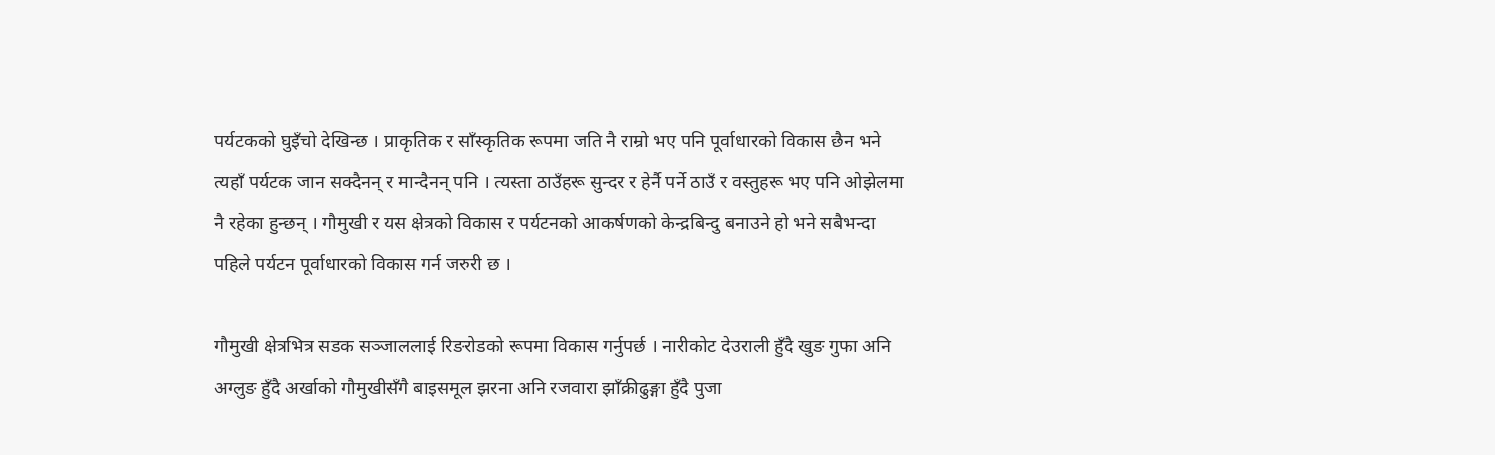पर्यटकको घुइँचो देखिन्छ । प्राकृतिक र साँस्कृतिक रूपमा जति नै राम्रो भए पनि पूर्वाधारको विकास छैन भने त्यहाँ पर्यटक जान सक्दैनन् र मान्दैनन् पनि । त्यस्ता ठाउँहरू सुन्दर र हेर्नै पर्ने ठाउँ र वस्तुहरू भए पनि ओझेलमा नै रहेका हुन्छन् । गौमुखी र यस क्षेत्रको विकास र पर्यटनको आकर्षणको केन्द्रबिन्दु बनाउने हो भने सबैभन्दा पहिले पर्यटन पूर्वाधारको विकास गर्न जरुरी छ ।

गौमुखी क्षेत्रभित्र सडक सञ्जाललाई रिङरोडको रूपमा विकास गर्नुपर्छ । नारीकोट देउराली हुँदै खुङ गुफा अनि अग्लुङ हुँदै अर्खाको गौमुखीसँगै बाइसमूल झरना अनि रजवारा झाँक्रीढुङ्गा हुँदै पुजा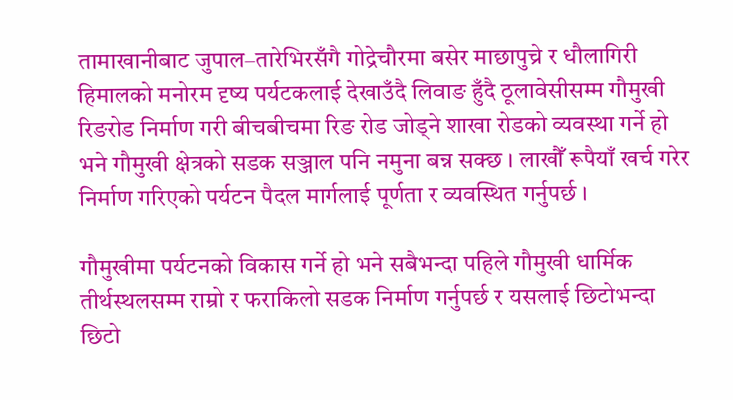तामाखानीबाट जुपाल–तारेभिरसँगै गोद्रेचौरमा बसेर माछापुच्रे र धौलागिरी हिमालको मनोरम दृष्य पर्यटकलाई देखाउँदै लिवाङ हुँदै ठूलावेसीसम्म गौमुखी रिङरोड निर्माण गरी बीचबीचमा रिङ रोड जोड्ने शाखा रोडको व्यवस्था गर्ने हो भने गौमुखी क्षेत्रको सडक सञ्जाल पनि नमुना बन्न सक्छ । लाखौँ रूपैयाँ खर्च गरेर निर्माण गरिएको पर्यटन पैदल मार्गलाई पूर्णता र व्यवस्थित गर्नुपर्छ ।

गौमुखीमा पर्यटनको विकास गर्ने हो भने सबैभन्दा पहिले गौमुखी धार्मिक तीर्थस्थलसम्म राम्रो र फराकिलो सडक निर्माण गर्नुपर्छ र यसलाई छिटोभन्दा छिटो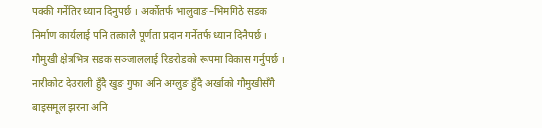पक्की गर्नेतिर ध्यान दिनुपर्छ । अर्कोतर्फ भालुवाङ–भिमगिठे सडक निर्माण कार्यलाई पनि तत्कालै पूर्णता प्रदान गर्नेतर्फ ध्यान दिनैपर्छ । गौमुखी क्षेत्रभित्र सडक सञ्जाललाई रिङरोडको रूपमा विकास गर्नुपर्छ । नारीकोट देउराली हुँदै खुङ गुफा अनि अग्लुङ हुँदै अर्खाको गौमुखीसँगै बाइसमूल झरना अनि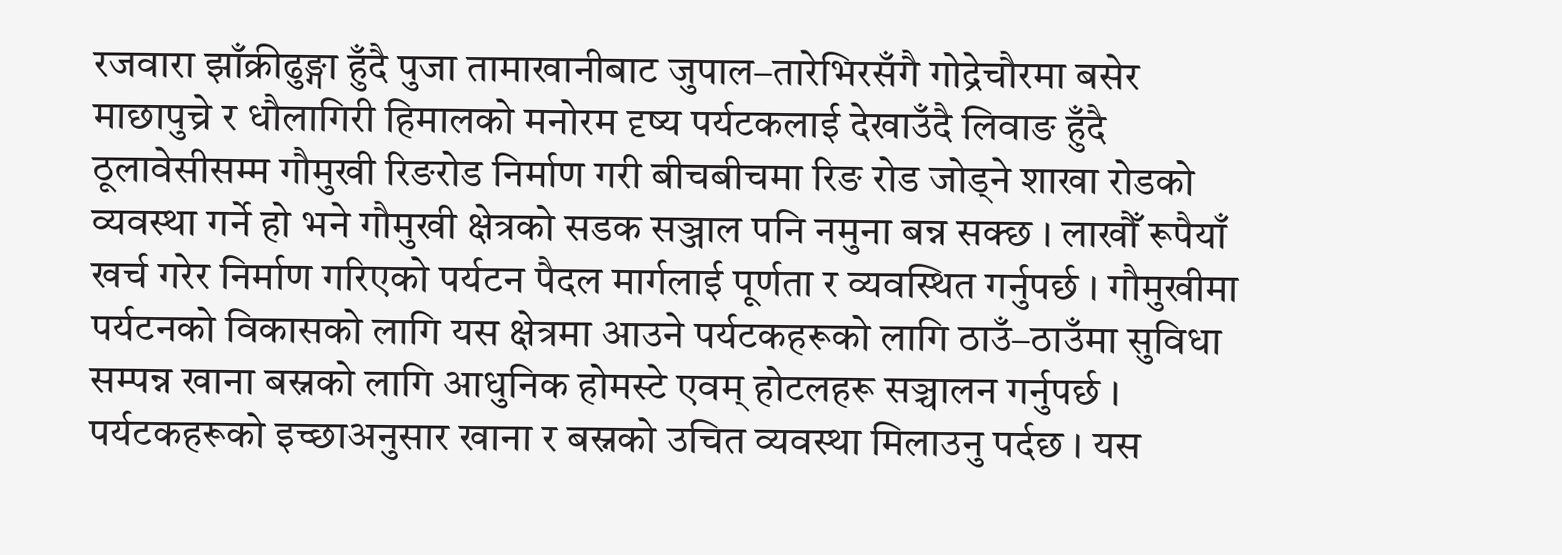रजवारा झाँक्रीढुङ्गा हुँदै पुजा तामाखानीबाट जुपाल–तारेभिरसँगै गोद्रेचौरमा बसेर माछापुच्रे र धौलागिरी हिमालको मनोरम दृष्य पर्यटकलाई देखाउँदै लिवाङ हुँदै ठूलावेसीसम्म गौमुखी रिङरोड निर्माण गरी बीचबीचमा रिङ रोड जोड्ने शाखा रोडको व्यवस्था गर्ने हो भने गौमुखी क्षेत्रको सडक सञ्जाल पनि नमुना बन्न सक्छ । लाखौँ रूपैयाँ खर्च गरेर निर्माण गरिएको पर्यटन पैदल मार्गलाई पूर्णता र व्यवस्थित गर्नुपर्छ । गौमुखीमा पर्यटनको विकासको लागि यस क्षेत्रमा आउने पर्यटकहरूको लागि ठाउँ–ठाउँमा सुविधा सम्पन्न खाना बस्नको लागि आधुनिक होमस्टे एवम् होटलहरू सञ्चालन गर्नुपर्छ । पर्यटकहरूको इच्छाअनुसार खाना र बस्नको उचित व्यवस्था मिलाउनु पर्दछ । यस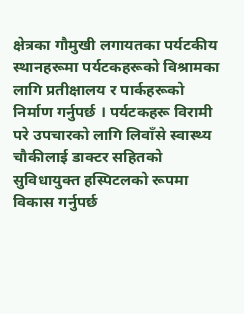क्षेत्रका गौमुखी लगायतका पर्यटकीय स्थानहरूमा पर्यटकहरूको विश्रामका लागि प्रतीक्षालय र पार्कहरूको निर्माण गर्नुपर्छ । पर्यटकहरू विरामी परे उपचारको लागि लिवाँसे स्वास्थ्य चौकीलाई डाक्टर सहितको सुविधायुक्त हस्पिटलको रूपमा विकास गर्नुपर्छ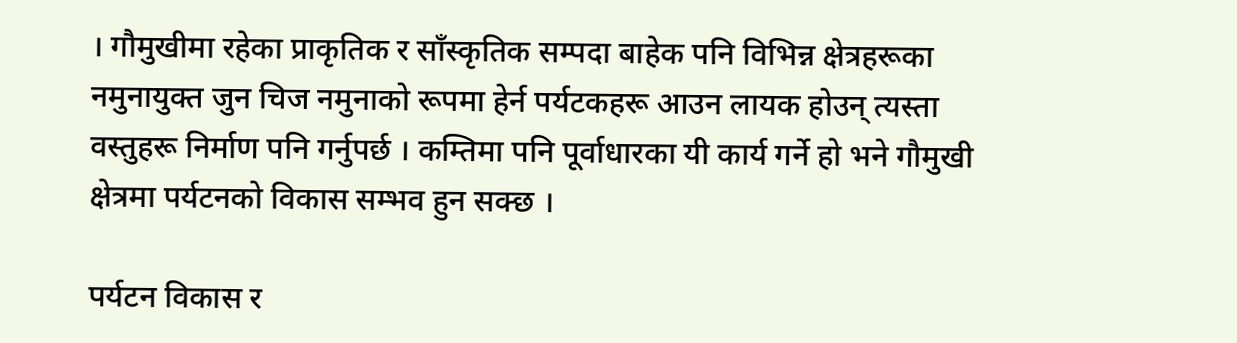। गौमुखीमा रहेका प्राकृतिक र साँस्कृतिक सम्पदा बाहेक पनि विभिन्न क्षेत्रहरूका नमुनायुक्त जुन चिज नमुनाको रूपमा हेर्न पर्यटकहरू आउन लायक होउन् त्यस्ता वस्तुहरू निर्माण पनि गर्नुपर्छ । कम्तिमा पनि पूर्वाधारका यी कार्य गर्ने हो भने गौमुखी क्षेत्रमा पर्यटनको विकास सम्भव हुन सक्छ ।

पर्यटन विकास र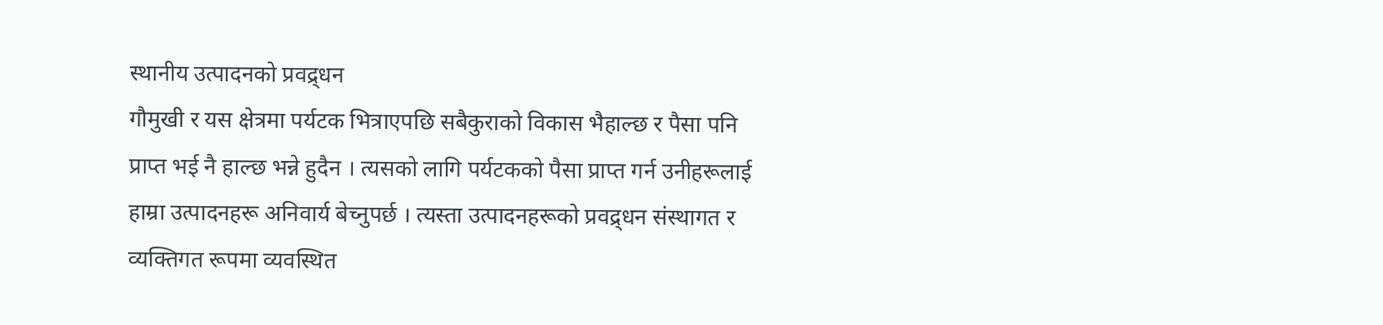स्थानीय उत्पादनको प्रवद्र्धन
गौमुखी र यस क्षेत्रमा पर्यटक भित्राएपछि सबैकुराको विकास भैहाल्छ र पैसा पनि प्राप्त भई नै हाल्छ भन्ने हुदैन । त्यसको लागि पर्यटकको पैसा प्राप्त गर्न उनीहरूलाई हाम्रा उत्पादनहरू अनिवार्य बेच्नुपर्छ । त्यस्ता उत्पादनहरूको प्रवद्र्धन संस्थागत र व्यक्तिगत रूपमा व्यवस्थित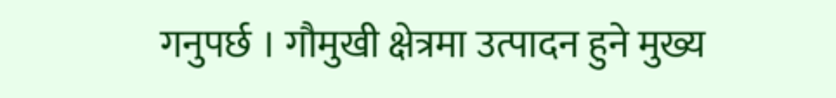गनुपर्छ । गौमुखी क्षेत्रमा उत्पादन हुने मुख्य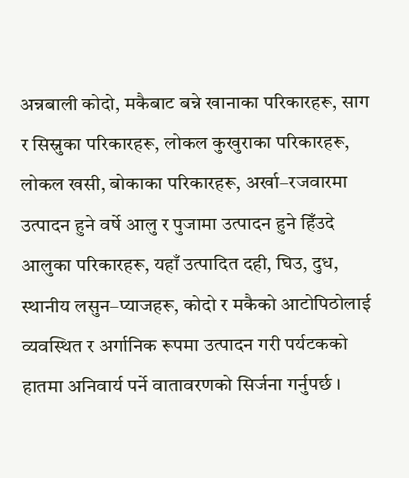अन्नबाली कोदो, मकैबाट बन्ने खानाका परिकारहरू, साग र सिस्नुका परिकारहरू, लोकल कुखुराका परिकारहरू, लोकल खसी, बोकाका परिकारहरू, अर्खा–रजवारमा उत्पादन हुने वर्षे आलु र पुजामा उत्पादन हुने हिँउदे आलुका परिकारहरू, यहाँ उत्पादित दही, घिउ, दुध, स्थानीय लसुन–प्याजहरू, कोदो र मकैको आटोपिठोलाई व्यवस्थित र अर्गानिक रूपमा उत्पादन गरी पर्यटकको हातमा अनिवार्य पर्ने वातावरणको सिर्जना गर्नुपर्छ ।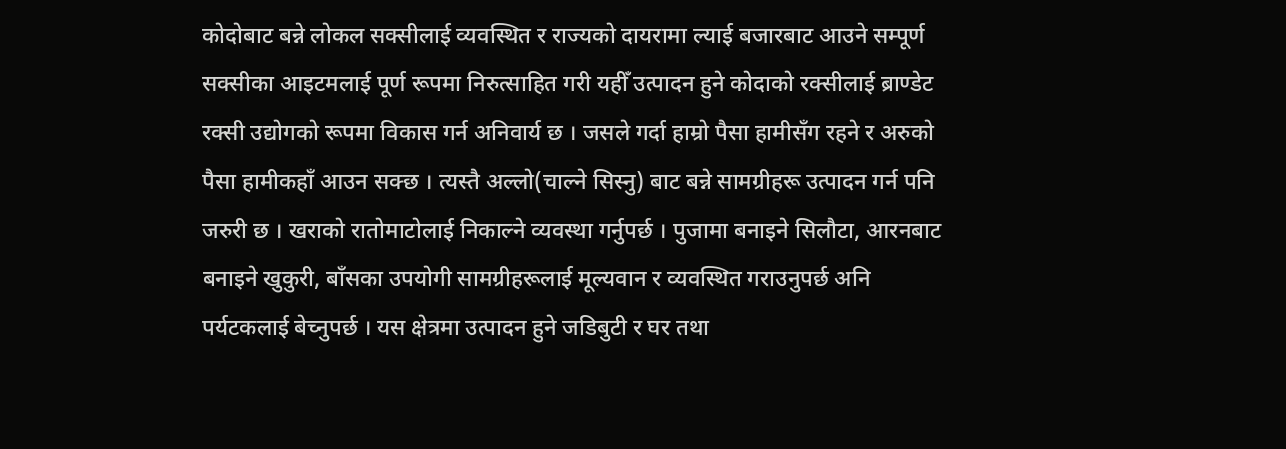कोदोबाट बन्ने लोकल सक्सीलाई व्यवस्थित र राज्यको दायरामा ल्याई बजारबाट आउने सम्पूर्ण सक्सीका आइटमलाई पूर्ण रूपमा निरुत्साहित गरी यहीँ उत्पादन हुने कोदाको रक्सीलाई ब्राण्डेट रक्सी उद्योगको रूपमा विकास गर्न अनिवार्य छ । जसले गर्दा हाम्रो पैसा हामीसँग रहने र अरुको पैसा हामीकहाँ आउन सक्छ । त्यस्तै अल्लो(चाल्ने सिस्नु) बाट बन्ने सामग्रीहरू उत्पादन गर्न पनि जरुरी छ । खराको रातोमाटोलाई निकाल्ने व्यवस्था गर्नुपर्छ । पुजामा बनाइने सिलौटा, आरनबाट बनाइने खुकुरी, बाँसका उपयोगी सामग्रीहरूलाई मूल्यवान र व्यवस्थित गराउनुपर्छ अनि पर्यटकलाई बेच्नुपर्छ । यस क्षेत्रमा उत्पादन हुने जडिबुटी र घर तथा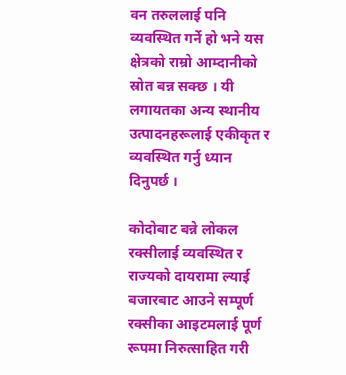वन तरुललाई पनि व्यवस्थित गर्ने हो भने यस क्षेत्रको राम्रो आम्दानीको स्रोत बन्न सक्छ । यी लगायतका अन्य स्थानीय उत्पादनहरूलाई एकीकृत र व्यवस्थित गर्नु ध्यान दिनुपर्छ ।

कोदोबाट बन्ने लोकल रक्सीलाई व्यवस्थित र राज्यको दायरामा ल्याई बजारबाट आउने सम्पूर्ण रक्सीका आइटमलाई पूर्ण रूपमा निरुत्साहित गरी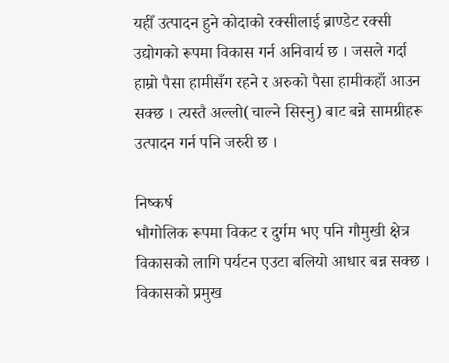यहीँ उत्पादन हुने कोदाको रक्सीलाई ब्राण्डेट रक्सी उद्योगको रूपमा विकास गर्न अनिवार्य छ । जसले गर्दा हाम्रो पैसा हामीसँग रहने र अरुको पैसा हामीकहाँ आउन सक्छ । त्यस्तै अल्लो(चाल्ने सिस्नु) बाट बन्ने सामग्रीहरू उत्पादन गर्न पनि जरुरी छ ।

निष्कर्ष
भौगोलिक रूपमा विकट र दुर्गम भए पनि गौमुखी क्षेत्र विकासको लागि पर्यटन एउटा बलियो आधार बन्न सक्छ । विकासको प्रमुख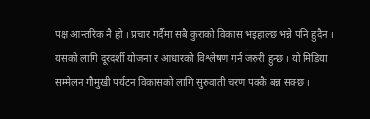पक्ष आन्तरिक नै हो । प्रचार गर्दैमा सबै कुराको विकास भइहाल्छ भन्ने पनि हुदैन । यसको लागि दूरदर्शी योजना र आधारको विश्लेषण गर्न जरुरी हुन्छ । यो मिडिया सम्मेलन गौमुखी पर्यटन विकासको लागि सुरुवाती चरण पक्कै बन्न सक्छ ।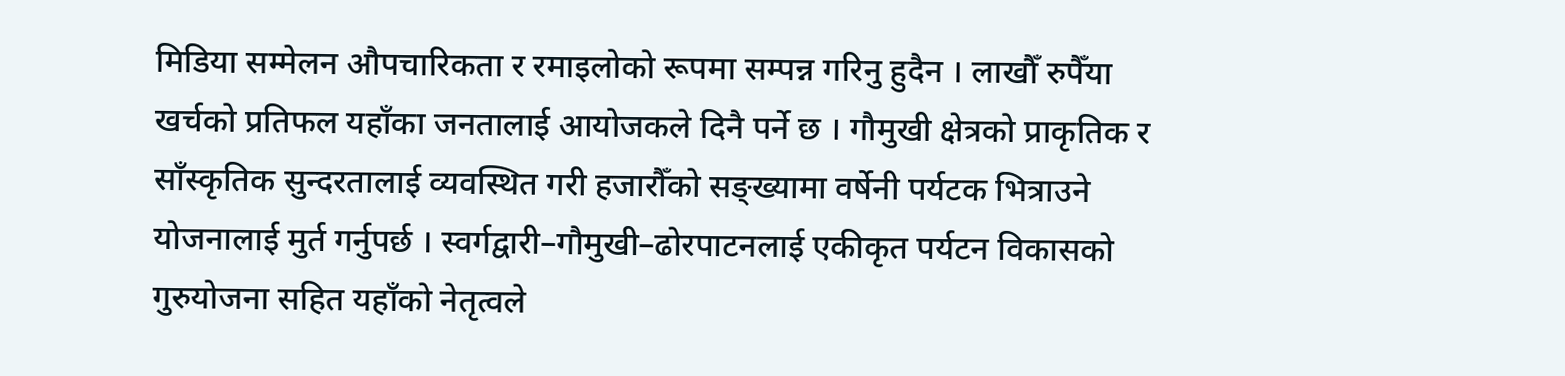मिडिया सम्मेलन औपचारिकता र रमाइलोको रूपमा सम्पन्न गरिनु हुदैन । लाखौँ रुपैँया खर्चको प्रतिफल यहाँका जनतालाई आयोजकले दिनै पर्ने छ । गौमुखी क्षेत्रको प्राकृतिक र साँस्कृतिक सुन्दरतालाई व्यवस्थित गरी हजारौँको सङ्ख्यामा वर्षेनी पर्यटक भित्राउने योजनालाई मुर्त गर्नुपर्छ । स्वर्गद्वारी–गौमुखी–ढोरपाटनलाई एकीकृत पर्यटन विकासको गुरुयोजना सहित यहाँको नेतृत्वले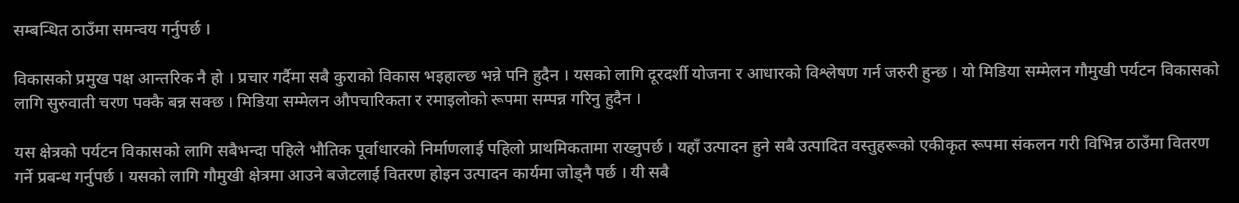सम्बन्धित ठाउँमा समन्वय गर्नुपर्छ ।

विकासको प्रमुख पक्ष आन्तरिक नै हो । प्रचार गर्दैमा सबै कुराको विकास भइहाल्छ भन्ने पनि हुदैन । यसको लागि दूरदर्शी योजना र आधारको विश्लेषण गर्न जरुरी हुन्छ । यो मिडिया सम्मेलन गौमुखी पर्यटन विकासको लागि सुरुवाती चरण पक्कै बन्न सक्छ । मिडिया सम्मेलन औपचारिकता र रमाइलोको रूपमा सम्पन्न गरिनु हुदैन ।

यस क्षेत्रको पर्यटन विकासको लागि सबैभन्दा पहिले भौतिक पूर्वाधारको निर्माणलाई पहिलो प्राथमिकतामा राख्नुपर्छ । यहाँ उत्पादन हुने सबै उत्पादित वस्तुहरूको एकीकृत रूपमा संकलन गरी विभिन्न ठाउँमा वितरण गर्ने प्रबन्ध गर्नुपर्छ । यसको लागि गौमुखी क्षेत्रमा आउने बजेटलाई वितरण होइन उत्पादन कार्यमा जोड्नै पर्छ । यी सबै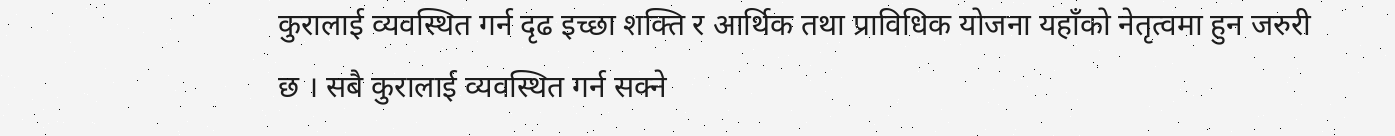कुरालाई व्यवस्थित गर्न दृढ इच्छा शक्ति र आर्थिक तथा प्राविधिक योजना यहाँको नेतृत्वमा हुन जरुरी छ । सबै कुरालाई व्यवस्थित गर्न सक्ने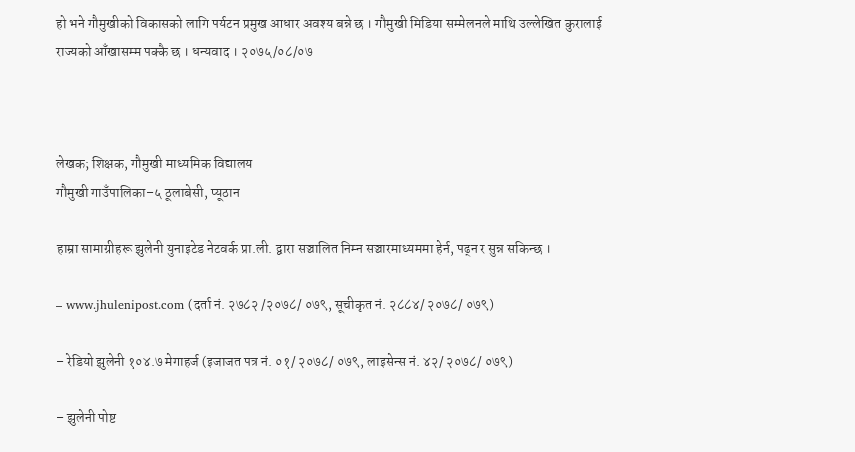हो भने गौमुखीको विकासको लागि पर्यटन प्रमुख आधार अवश्य बन्ने छ । गौमुखी मिडिया सम्मेलनले माथि उल्लेखित कुरालाई राज्यको आँखासम्म पक्कै छ । धन्यवाद । २०७५/०८/०७



लेखक; शिक्षक, गौमुखी माध्यमिक विद्यालय
गौमुखी गाउँपालिका–५ ठूलाबेसी, प्यूठान

हाम्रा सामाग्रीहरू झुलेनी युनाइटेड नेटवर्क प्रा.ली. द्वारा सञ्चालित निम्न सञ्चारमाध्यममा हेर्न, पढ्न र सुन्न सकिन्छ ।

– www.jhulenipost.com (दर्ता नं. २७८२ /२०७८/ ०७९, सूचीकृत नं. २८८४/ २०७८/ ०७९)

– रेडियो झुलेनी १०४.७ मेगाहर्ज (इजाजत पत्र नं. ०१/ २०७८/ ०७९, लाइसेन्स नं. ४२/ २०७८/ ०७९)

– झुलेनी पोष्ट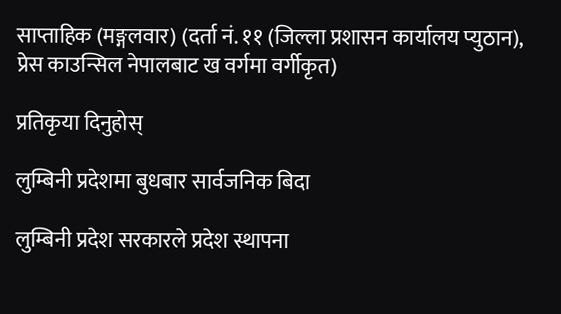साप्ताहिक (मङ्गलवार) (दर्ता नं. ११ (जिल्ला प्रशासन कार्यालय प्युठान), प्रेस काउन्सिल नेपालबाट ख वर्गमा वर्गीकृत)

प्रतिकृया दिनुहोस्

लुम्बिनी प्रदेशमा बुधबार सार्वजनिक बिदा

लुम्बिनी प्रदेश सरकारले प्रदेश स्थापना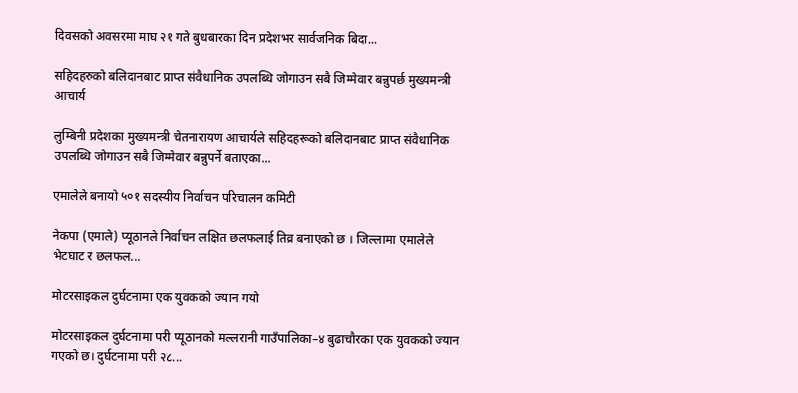दिवसको अवसरमा माघ २१ गते बुधबारका दिन प्रदेशभर सार्वजनिक बिदा...

सहिदहरुको बलिदानबाट प्राप्त संवैधानिक उपलब्धि जोगाउन सबै जिम्मेवार बन्नुपर्छ मुख्यमन्त्री आचार्य

लुम्बिनी प्रदेशका मुख्यमन्त्री चेतनारायण आचार्यले सहिदहरूको बलिदानबाट प्राप्त संवैधानिक उपलब्धि जोगाउन सबै जिम्मेवार बन्नुपर्ने बताएका...

एमालेले बनायो ५०१ सदस्यीय निर्वाचन परिचालन कमिटी

नेकपा (एमाले) प्यूठानले निर्वाचन लक्षित छलफलाई तिव्र बनाएको छ । जिल्लामा एमालेले भेटघाट र छलफल...

मोटरसाइकल दुर्घटनामा एक युवकको ज्यान गयो

मोटरसाइकल दुर्घटनामा परी प्यूठानको मल्लरानी गाउँपालिका–४ बुढाचौरका एक युवकको ज्यान गएको छ। दुर्घटनामा परी २८...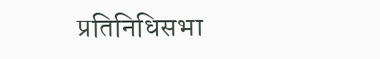प्रतिनिधिसभा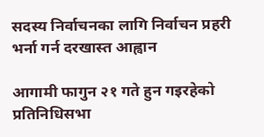सदस्य निर्वाचनका लागि निर्वाचन प्रहरी भर्ना गर्न दरखास्त आह्वान

आगामी फागुन २१ गते हुन गइरहेको प्रतिनिधिसभा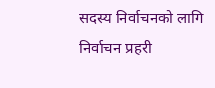सदस्य निर्वाचनको लागि निर्वाचन प्रहरी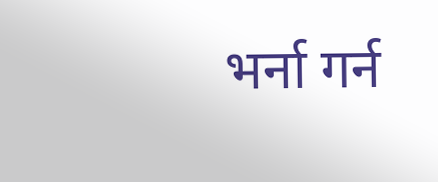भर्ना गर्न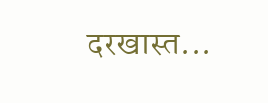दरखास्त...